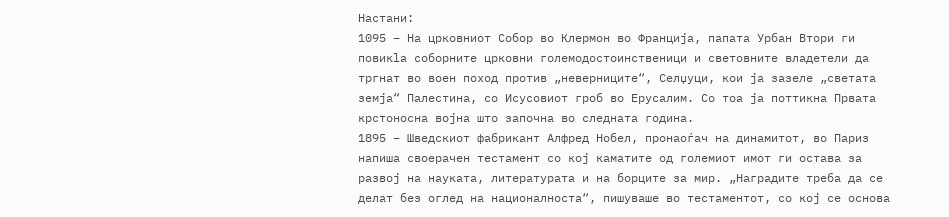Настани:
1095 – На црковниот Собор во Клермон во Франција, папата Урбан Втори ги повикlа соборните црковни големодостоинственици и световните владетели да тргнат во воен поход против „неверниците“, Селџуци, кои ја зазеле „светата земја“ Палестина, со Исусовиот гроб во Ерусалим. Со тоа ја поттикна Првата крстоносна војна што започна во следната година.
1895 – Шведскиот фабрикант Алфред Нобел, пронаоѓач на динамитот, во Париз напиша своерачен тестамент со кој каматите од големиот имот ги остава за развој на науката, литературата и на борците за мир. „Наградите треба да се делат без оглед на националноста“, пишуваше во тестаментот, со кој се основа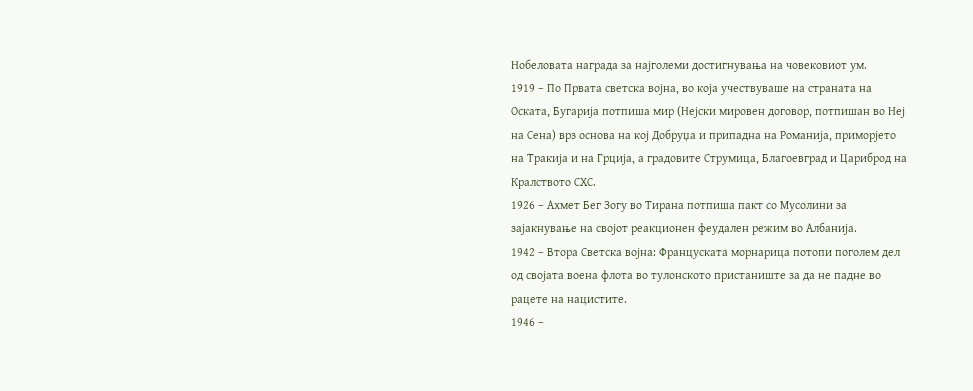Нобеловата награда за најголеми достигнувања на човековиот ум.
1919 – По Првата светска војна, во која учествуваше на страната на Оската, Бугарија потпиша мир (Нејски мировен договор, потпишан во Неј на Сена) врз основа на кој Добруџа и припадна на Романија, приморјето на Тракија и на Грција, а градовите Струмица, Благоевград и Цариброд на Кралството СХС.
1926 – Ахмет Бег Зогу во Тирана потпиша пакт со Мусолини за зајакнување на својот реакционен феудален режим во Албанија.
1942 – Втора Светска војна: Француската морнарица потопи поголем дел од својата воена флота во тулонското пристаниште за да не падне во рацете на нацистите.
1946 –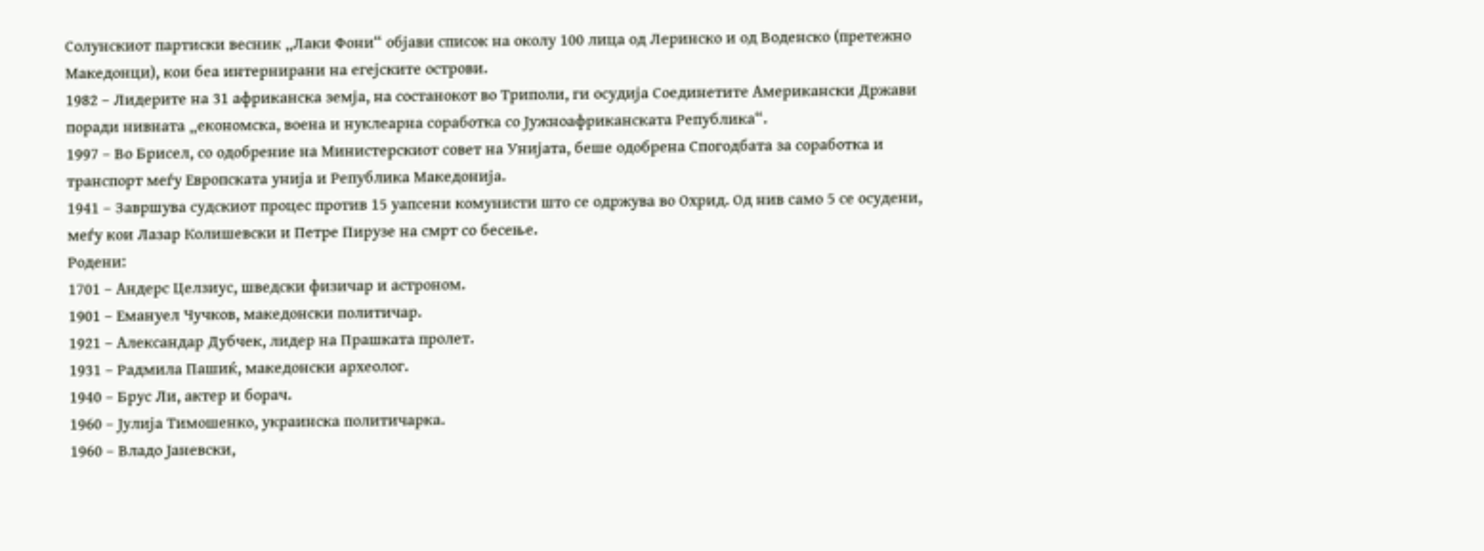Солунскиот партиски весник „Лаки Фони“ објави список на околу 100 лица од Леринско и од Воденско (претежно Македонци), кои беа интернирани на егејските острови.
1982 – Лидерите на 31 африканска земја, на состанокот во Триполи, ги осудија Соединетите Американски Држави поради нивната „економска, воена и нуклеарна соработка со Јужноафриканската Република“.
1997 – Во Брисел, со одобрение на Министерскиот совет на Унијата, беше одобрена Спогодбата за соработка и транспорт меѓу Европската унија и Република Македонија.
1941 – Завршува судскиот процес против 15 уапсени комунисти што се одржува во Охрид. Од нив само 5 се осудени, меѓу кои Лазар Колишевски и Петре Пирузе на смрт со бесење.
Родени:
1701 – Андерс Целзиус, шведски физичар и астроном.
1901 – Емануел Чучков, македонски политичар.
1921 – Александар Дубчек, лидер на Прашката пролет.
1931 – Радмила Пашиќ, македонски археолог.
1940 – Брус Ли, актер и борач.
1960 – Јулија Тимошенко, украинска политичарка.
1960 – Владо Јаневски,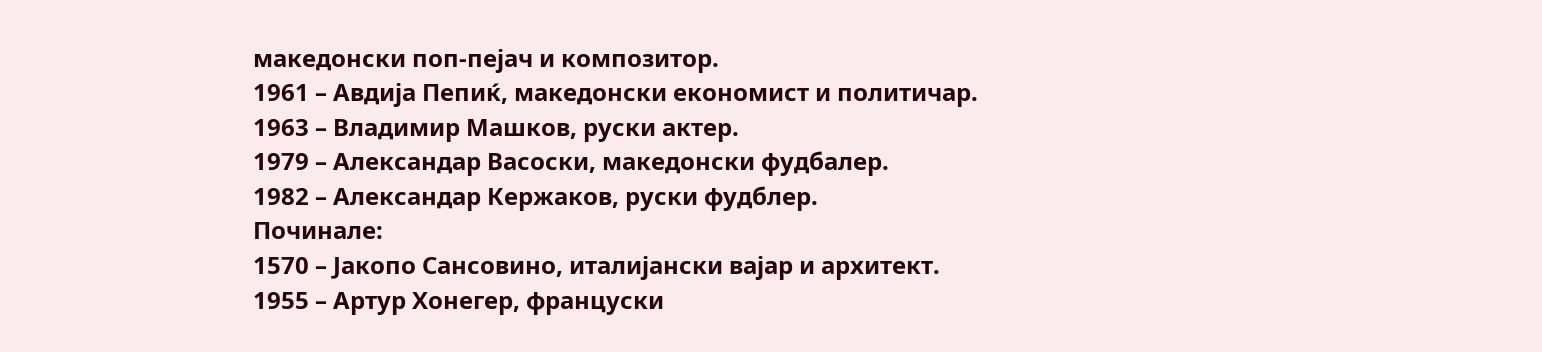македонски поп-пејач и композитор.
1961 – Авдија Пепиќ, македонски економист и политичар.
1963 – Владимир Машков, руски актер.
1979 – Александар Васоски, македонски фудбалер.
1982 – Александар Кержаков, руски фудблер.
Починале:
1570 – Јакопо Сансовино, италијански вајар и архитект.
1955 – Артур Хонегер, француски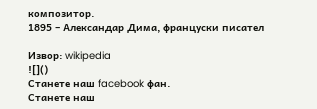композитор.
1895 – Александар Дима, француски писател

Извор: wikipedia
![]()
Станете наш facebook фан.
Станете наш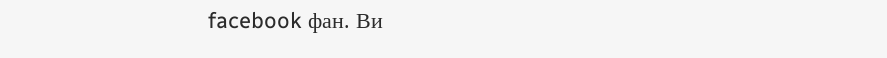facebook фан. Ви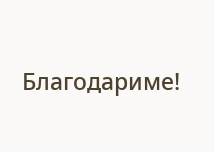Благодариме!